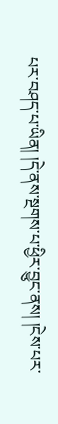པར་བཤད་པ་ཡིན། །དེ་ནས་སྔགས་པ་ཕྱིར་བྱུང་ནས། །ངེས་པར་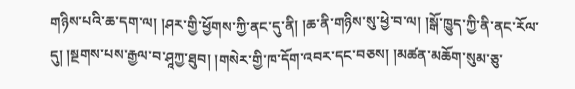གཉིས་པའི་ཆ་དག་ལ། །ཤར་གྱི་ཕྱོགས་ཀྱི་ནང་དུ་ནི། །ཆ་ནི་གཉིས་སུ་ཕྱེ་བ་ལ། །སྒོ་ཁྱུད་ཀྱི་ནི་ནང་རོལ་དུ། །སྔགས་པས་རྒྱལ་བ་ཤཱཀྱ་ཐུབ། །གསེར་གྱི་ཁ་དོག་འབར་དང་བཅས། །མཚན་མཆོག་སུམ་ཅུ་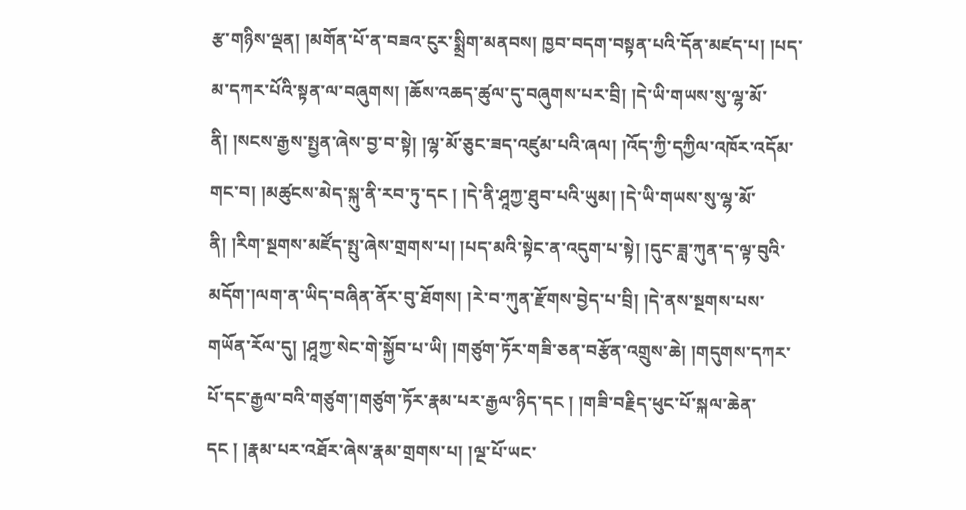རྩ་གཉིས་ལྡན། །མགོན་པོ་ན་བཟའ་ངུར་སྨྲིག་མནབས། ཁྱབ་བདག་བསྟན་པའི་དོན་མཛད་པ། །པད་མ་དཀར་པོའི་སྟན་ལ་བཞུགས། །ཆོས་འཆད་ཚུལ་དུ་བཞུགས་པར་བྲི། །དེ་ཡི་གཡས་སུ་ལྷ་མོ་ནི། །སངས་རྒྱས་སྤྱན་ཞེས་བྱ་བ་སྟེ། །ལྷ་མོ་ཅུང་ཟད་འཛུམ་པའི་ཞལ། །འོད་ཀྱི་དཀྱིལ་འཁོར་འདོམ་གང་བ། །མཚུངས་མེད་སྐུ་ནི་རབ་ཏུ་དང ། །དེ་ནི་ཤཱཀྱ་ཐུབ་པའི་ཡུམ། །དེ་ཡི་གཡས་སུ་ལྷ་མོ་ནི། །རིག་སྔགས་མཛོད་སྤུ་ཞེས་གྲགས་པ། །པད་མའི་སྟེང་ན་འདུག་པ་སྟེ། །དུང་ཟླ་ཀུན་ད་ལྟ་བུའི་མདོག་།ལག་ན་ཡིད་བཞིན་ནོར་བུ་ཐོགས། །རེ་བ་ཀུན་རྫོགས་བྱེད་པ་བྲི། །དེ་ནས་སྔགས་པས་གཡོན་རོལ་དུ། །ཤཱཀྱ་སེང་གེ་སྐྱོབ་པ་ཡི། །གཙུག་ཏོར་གཟི་ཅན་བརྩོན་འགྲུས་ཆེ། །གདུགས་དཀར་པོ་དང་རྒྱལ་བའི་གཙུག་།གཙུག་ཏོར་རྣམ་པར་རྒྱལ་ཉིད་དང ། །གཟི་བརྗིད་ཕུང་པོ་སྐལ་ཆེན་དང ། །རྣམ་པར་འཐོར་ཞེས་རྣམ་གྲགས་པ། །ལྔ་པོ་ཡང་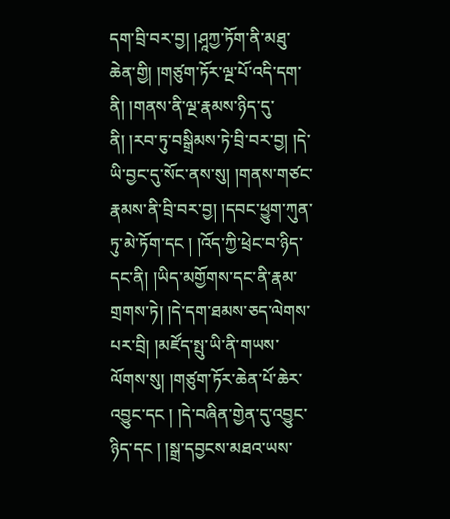དག་བྲི་བར་བྱ། །ཤཱཀྱ་ཏོག་ནི་མཐུ་ཆེན་གྱི། །གཙུག་ཏོར་ལྔ་པོ་འདི་དག་ནི། །གནས་ནི་ལྔ་རྣམས་ཉིད་དུ་ནི། །རབ་ཏུ་བསྒྲིམས་ཏེ་བྲི་བར་བྱ། །དེ་ཡི་བྱང་དུ་སོང་ནས་སུ། །གནས་གཙང་རྣམས་ནི་བྲི་བར་བྱ། །དབང་ཕྱུག་ཀུན་ཏུ་མེ་ཏོག་དང ། །འོད་ཀྱི་ཕྲེང་བ་ཉིད་དང་ནི། །ཡིད་མགྱོགས་དང་ནི་རྣམ་གྲགས་ཏེ། །དེ་དག་ཐམས་ཅད་ལེགས་པར་བྲི། །མཛོད་སྤུ་ཡི་ནི་གཡས་ལོགས་སུ། །གཙུག་ཏོར་ཆེན་པོ་ཆེར་འབྱུང་དང ། །དེ་བཞིན་གྱེན་དུ་འབྱུང་ཉིད་དང ། །སྒྲ་དབྱངས་མཐའ་ཡས་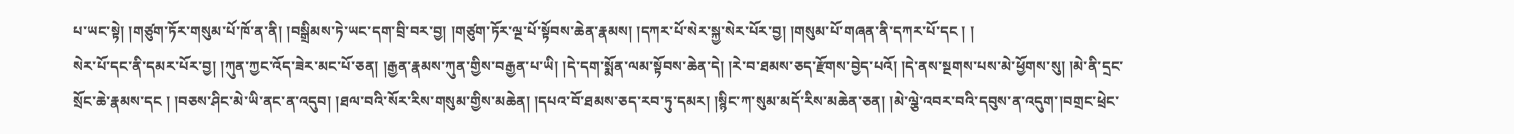པ་ཡང་སྟེ། །གཙུག་ཏོར་གསུམ་པོ་ཁོ་ན་ནི། །བསྒྲིམས་ཏེ་ཡང་དག་བྲི་བར་བྱ། །གཙུག་ཏོར་ལྔ་པོ་སྟོབས་ཆེན་རྣམས། །དཀར་པོ་སེར་སྐྱ་སེར་པོར་བྱ། །གསུམ་པོ་གཞན་ནི་དཀར་པོ་དང ། །
སེར་པོ་དང་ནི་དམར་པོར་བྱ། །ཀུན་ཀྱང་འོད་ཟེར་མང་པོ་ཅན། །རྒྱན་རྣམས་ཀུན་གྱིས་བརྒྱན་པ་ཡི། །དེ་དག་སྨོན་ལམ་སྟོབས་ཆེན་དེ། །རེ་བ་ཐམས་ཅད་རྫོགས་བྱེད་པའོ། །དེ་ནས་སྔགས་པས་མེ་ཕྱོགས་སུ། །མེ་ནི་དྲང་སྲོང་ཆེ་རྣམས་དང ། །བཅས་ཤིང་མེ་ཡི་ནང་ན་འདུབ། །ཐལ་བའི་སོར་རིས་གསུམ་གྱིས་མཆེན། །དཔའ་བོ་ཐམས་ཅད་རབ་ཏུ་དམར། །སྙིང་ཀ་སུམ་མདོ་རིས་མཆེན་ཅན། །མེ་ལྕེ་འབར་བའི་དབུས་ན་འདུག་།བགྲང་ཕྲེང་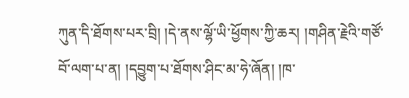ཀུན་དི་ཐོགས་པར་བྲི། །དེ་ནས་ལྷོ་ཡི་ཕྱོགས་ཀྱི་ཆར། །གཤིན་རྗེའི་གཙོ་བོ་ལག་པ་ན། །དབྱུག་པ་ཐོགས་ཤིང་མ་ཧེ་ཞོན། །ཁ་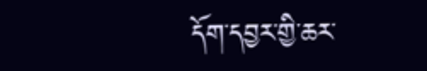དོག་དབྱར་གྱི་ཆར་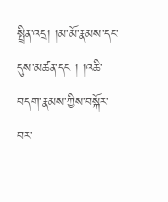སྤྲིན་འདྲ། །མ་མོ་རྣམས་དང་དུས་མཚན་དང ། །འཆི་བདག་རྣམས་ཀྱིས་བསྐོར་བར་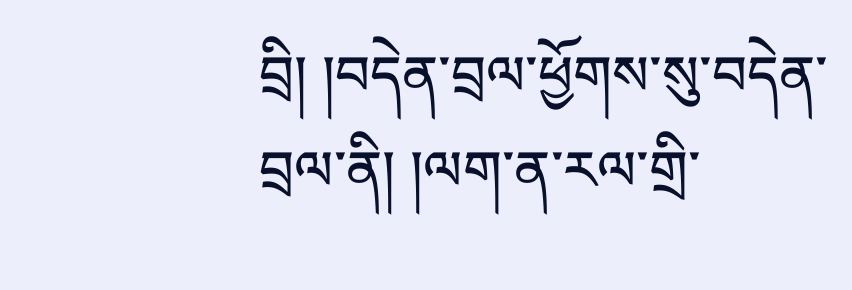བྲི། །བདེན་བྲལ་ཕྱོགས་སུ་བདེན་བྲལ་ནི། །ལག་ན་རལ་གྲི་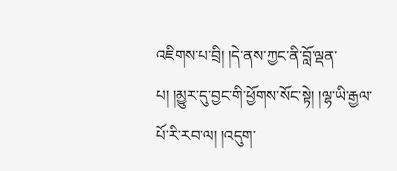འཇིགས་པ་བྲི། །དེ་ནས་ཀྱང་ནི་བློ་ལྡན་པ། །མྱུར་དུ་བྱང་གི་ཕྱོགས་སོང་སྟེ། །ལྷ་ཡི་རྒྱལ་པོ་རི་རབ་ལ། །འདུག་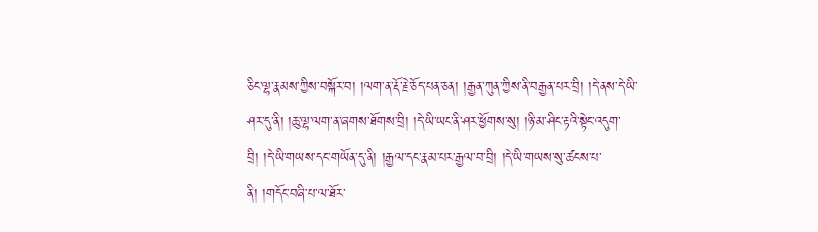ཅིང་ལྷ་རྣམས་ཀྱིས་བསྐོར་བ། །ལག་ན་རྡོ་རྗེ་ཅོད་པན་ཅན། །རྒྱན་ཀུན་ཀྱིས་ནི་བརྒྱན་པར་བྲི། །དེ་ནས་དེ་ཡི་ཤར་དུ་ནི། །ཆུ་ལྷ་ལག་ན་ཞགས་ཐོགས་བྲི། །དེ་ཡི་ཡང་ནི་ཤར་ཕྱོགས་སུ། །ཉི་མ་ཤིང་རྟའི་སྟེང་འདུག་བྲི། །དེ་ཡི་གཡས་དང་གཡོན་དུ་ནི། །རྒྱལ་དང་རྣམ་པར་རྒྱལ་བ་བྲི། །དེ་ཡི་གཡས་སུ་ཚངས་པ་ནི། །གདོང་བཞི་པ་ལ་ཐོར་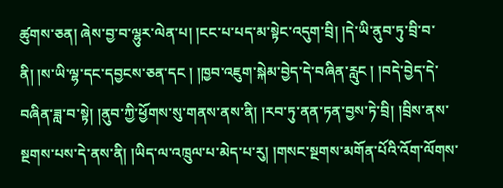ཚུགས་ཅན། ཞེས་བྱ་བ་ལྷུར་ལེན་པ། །ངང་པ་པད་མ་སྟེང་འདུག་བྲི། །དེ་ཡི་ནུབ་ཏུ་བྲི་བ་ནི། །ས་ཡི་ལྷ་དང་དབྱངས་ཅན་དང ། །ཁྱབ་འཇུག་སྐེམ་བྱེད་དེ་བཞིན་རླུང ། །བདེ་བྱེད་དེ་བཞིན་ཟླ་བ་སྟེ། །ནུབ་ཀྱི་ཕྱོགས་སུ་གནས་ནས་ནི། །རབ་ཏུ་ནན་ཏན་བྱས་ཏེ་བྲི། །བྲིས་ནས་སྔགས་པས་དེ་ནས་ནི། །ཡིད་ལ་འཁྲུལ་པ་མེད་པ་རུ། །གསང་སྔགས་མགོན་པོའི་འོག་ལོགས་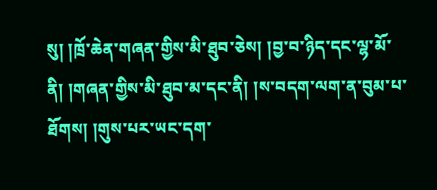སུ། །ཁྲོ་ཆེན་གཞན་གྱིས་མི་ཐུབ་ཅེས། །བྱ་བ་ཉིད་དང་ལྷ་མོ་ནི། །གཞན་གྱིས་མི་ཐུབ་མ་དང་ནི། །ས་བདག་ལག་ན་བུམ་པ་ཐོགས། །གུས་པར་ཡང་དག་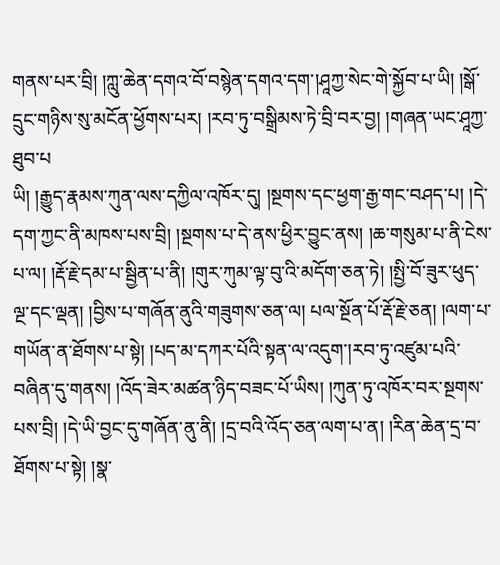གནས་པར་བྲི། །ཀླུ་ཆེན་དགའ་བོ་བསྙེན་དགའ་དག་།ཤཱཀྱ་སེང་གེ་སྐྱོབ་པ་ཡི། །སྒོ་དྲུང་གཉིས་སུ་མངོན་ཕྱོགས་པར། །རབ་ཏུ་བསྒྲིམས་ཏེ་བྲི་བར་བྱ། །གཞན་ཡང་ཤཱཀྱ་ཐུབ་པ
ཡི། །རྒྱུད་རྣམས་ཀུན་ལས་དཀྱིལ་འཁོར་དུ། །སྔགས་དང་ཕྱག་རྒྱ་གང་བཤད་པ། །དེ་དག་ཀྱང་ནི་མཁས་པས་བྲི། །སྔགས་པ་དེ་ནས་ཕྱིར་བྱུང་ནས། །ཆ་གསུམ་པ་ནི་ངེས་པ་ལ། །རྡོ་རྗེ་དམ་པ་སྦྱིན་པ་ནི། །གུར་ཀུམ་ལྟ་བུ་འི་མདོག་ཅན་ཏེ། །སྤྱི་བོ་ཟུར་ཕུད་ལྔ་དང་ལྡན། །བྱིས་པ་གཞོན་ནུའི་གཟུགས་ཅན་ལ། པལ་སྔོན་པོ་རྡོ་རྗེ་ཅན། །ལག་པ་གཡོན་ན་ཐོགས་པ་སྟེ། །པད་མ་དཀར་པོའི་སྟན་ལ་འདུག་།རབ་ཏུ་འཛུམ་པའི་བཞིན་དུ་གནས། །འོད་ཟེར་མཚན་ཉིད་བཟང་པོ་ཡིས། །ཀུན་ཏུ་འཁོར་བར་སྔགས་པས་བྲི། །དེ་ཡི་བྱང་དུ་གཞོན་ནུ་ནི། །དྲ་བའི་འོད་ཅན་ལག་པ་ན། །རིན་ཆེན་དྲ་བ་ཐོགས་པ་སྟེ། །སྣ་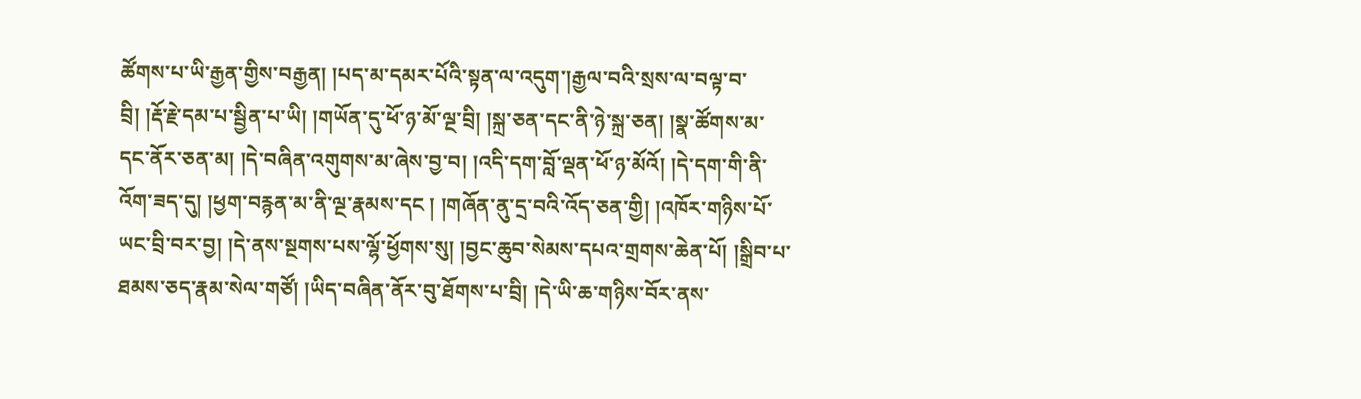ཚོགས་པ་ཡི་རྒྱན་གྱིས་བརྒྱན། །པད་མ་དམར་པོའི་སྟན་ལ་འདུག་།རྒྱལ་བའི་སྲས་ལ་བལྟ་བ་བྲི། །རྡོ་རྗེ་དམ་པ་སྦྱིན་པ་ཡི། །གཡོན་དུ་ཕོ་ཉ་མོ་ལྔ་བྲི། །སྐྲ་ཅན་དང་ནི་ཉེ་སྐྲ་ཅན། །སྣ་ཚོགས་མ་དང་ནོར་ཅན་མ། །དེ་བཞིན་འགུགས་མ་ཞེས་བྱ་བ། །འདི་དག་བློ་ལྡན་ཕོ་ཉ་མོའོ། །དེ་དག་གི་ནི་འོག་ཟད་དུ། །ཕྱག་བརྙན་མ་ནི་ལྔ་རྣམས་དང ། །གཞོན་ནུ་དྲ་བའི་འོད་ཅན་གྱི། །འཁོར་གཉིས་པོ་ཡང་བྲི་བར་བྱ། །དེ་ནས་སྔགས་པས་ལྷོ་ཕྱོགས་སུ། །བྱང་ཆུབ་སེམས་དཔའ་གྲགས་ཆེན་པོ། །སྒྲིབ་པ་ཐམས་ཅད་རྣམ་སེལ་གཙོ། །ཡིད་བཞིན་ནོར་བུ་ཐོགས་པ་བྲི། །དེ་ཡི་ཆ་གཉིས་བོར་ནས་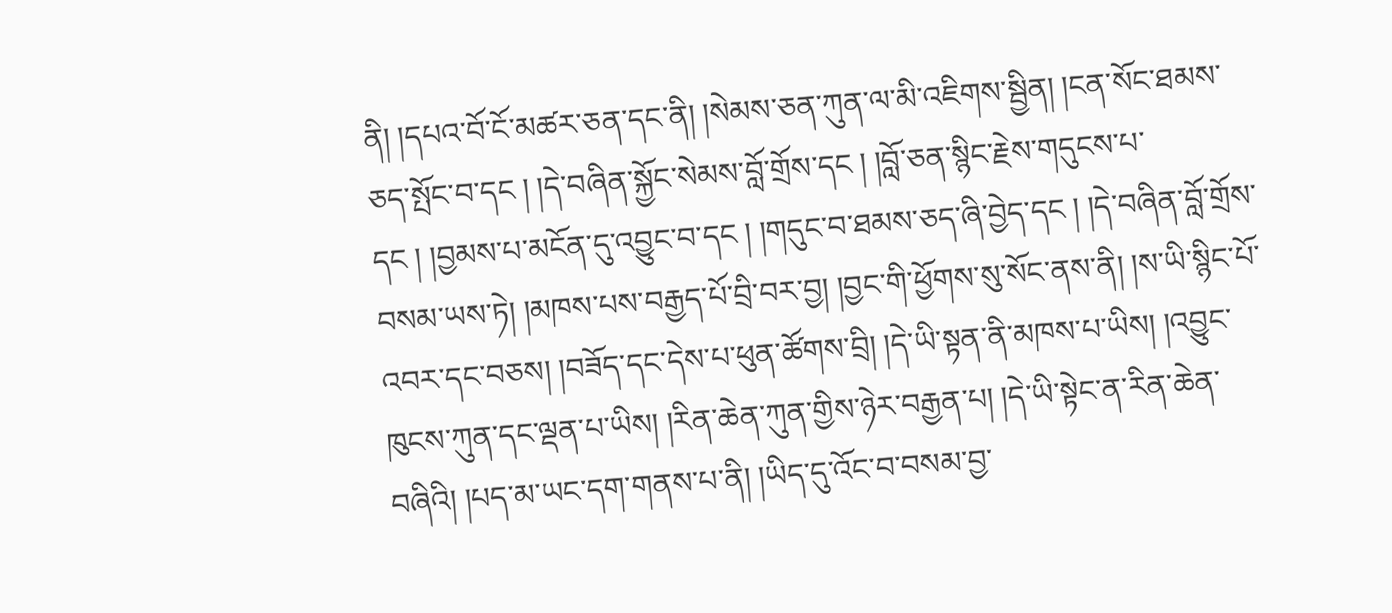ནི། །དཔའ་བོ་ངོ་མཚར་ཅན་དང་ནི། །སེམས་ཅན་ཀུན་ལ་མི་འཇིགས་སྦྱིན། །ངན་སོང་ཐམས་ཅད་སྤོང་བ་དང ། །དེ་བཞིན་སྐྱོང་སེམས་བློ་གྲོས་དང ། །བློ་ཅན་སྙིང་རྗེས་གདུངས་པ་དང ། །བྱམས་པ་མངོན་དུ་འབྱུང་བ་དང ། །གདུང་བ་ཐམས་ཅད་ཞི་བྱེད་དང ། །དེ་བཞིན་བློ་གྲོས་བསམ་ཡས་ཏེ། །མཁས་པས་བརྒྱད་པོ་བྲི་བར་བྱ། །བྱང་གི་ཕྱོགས་སུ་སོང་ནས་ནི། །ས་ཡི་སྙིང་པོ་འབར་དང་བཅས། །བཟོད་དང་དེས་པ་ཕུན་ཚོགས་བྲི། །དེ་ཡི་སྟན་ནི་མཁས་པ་ཡིས། །འབྱུང་ཁུངས་ཀུན་དང་ལྡན་པ་ཡིས། །རིན་ཆེན་ཀུན་གྱིས་ཉེར་བརྒྱན་པ། །དེ་ཡི་སྟེང་ན་རིན་ཆེན་བཞིའི། །པད་མ་ཡང་དག་གནས་པ་ནི། །ཡིད་དུ་འོང་བ་བསམ་བྱ་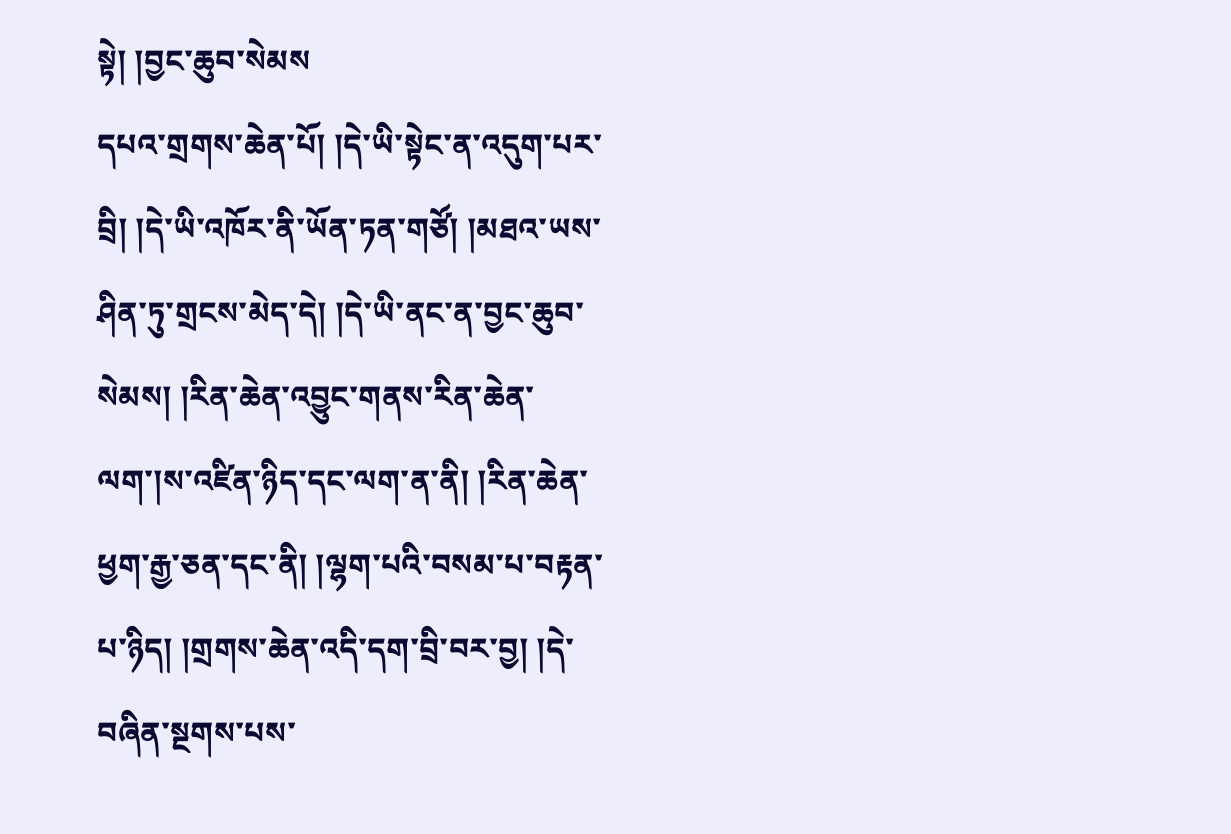སྟེ། །བྱང་ཆུབ་སེམས
དཔའ་གྲགས་ཆེན་པོ། །དེ་ཡི་སྟེང་ན་འདུག་པར་བྲི། །དེ་ཡི་འཁོར་ནི་ཡོན་ཏན་གཙོ། །མཐའ་ཡས་ཤིན་ཏུ་གྲངས་མེད་དེ། །དེ་ཡི་ནང་ན་བྱང་ཆུབ་སེམས། །རིན་ཆེན་འབྱུང་གནས་རིན་ཆེན་ལག་།ས་འཛིན་ཉིད་དང་ལག་ན་ནི། །རིན་ཆེན་ཕྱག་རྒྱ་ཅན་དང་ནི། །ལྷག་པའི་བསམ་པ་བརྟན་པ་ཉིད། །གྲགས་ཆེན་འདི་དག་བྲི་བར་བྱ། །དེ་བཞིན་སྔགས་པས་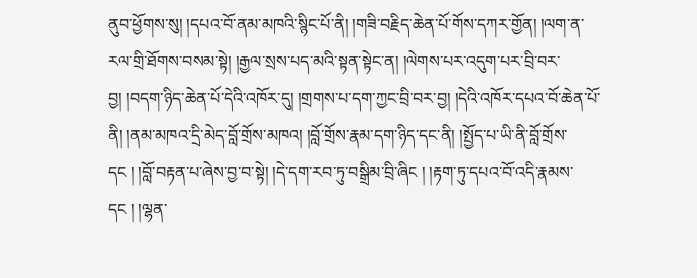ནུབ་ཕྱོགས་སུ། །དཔའ་བོ་ནམ་མཁའི་སྙིང་པོ་ནི། །གཟི་བརྗིད་ཆེན་པོ་གོས་དཀར་གྱོན། །ལག་ན་རལ་གྲི་ཐོགས་བསམ་སྟེ། །རྒྱལ་སྲས་པད་མའི་སྟན་སྟེང་ན། །ལེགས་པར་འདུག་པར་བྲི་བར་བྱ། །བདག་ཉིད་ཆེན་པོ་དེའི་འཁོར་དུ། །གྲགས་པ་དག་ཀྱང་བྲི་བར་བྱ། །དེའི་འཁོར་དཔའ་བོ་ཆེན་པོ་ནི། །ནམ་མཁའ་དྲི་མེད་བློ་གྲོས་མཁའ། །བློ་གྲོས་རྣམ་དག་ཉིད་དང་ནི། །སྤྱོད་པ་ཡི་ནི་བློ་གྲོས་དང ། །བློ་བརྟན་པ་ཞེས་བྱ་བ་སྟེ། །དེ་དག་རབ་ཏུ་བསྒྲིམ་བྲི་ཞིང ། །རྟག་ཏུ་དཔའ་བོ་འདི་རྣམས་དང ། །ལྷན་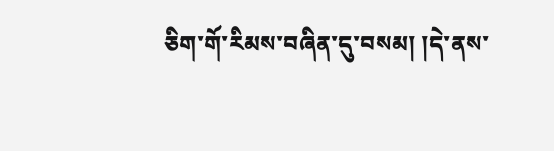ཅིག་གོ་རིམས་བཞིན་དུ་བསམ། །དེ་ནས་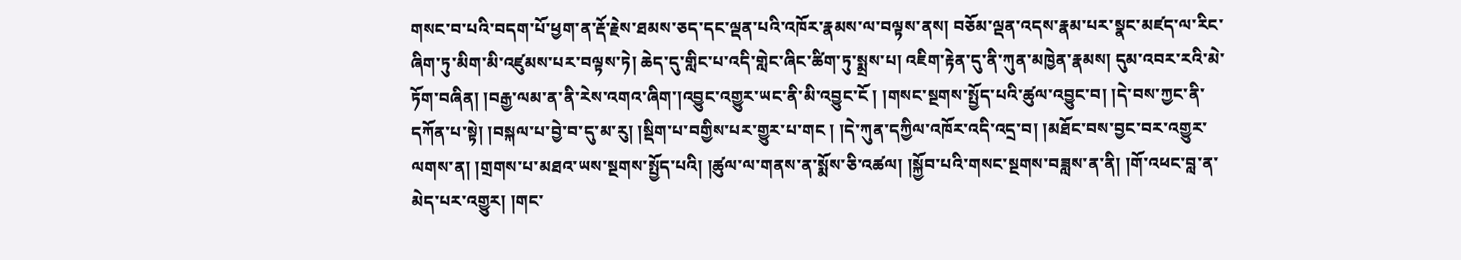གསང་བ་པའི་བདག་པོ་ཕྱག་ན་རྡོ་རྗེས་ཐམས་ཅད་དང་ལྡན་པའི་འཁོར་རྣམས་ལ་བལྟས་ནས། བཅོམ་ལྡན་འདས་རྣམ་པར་སྣང་མཛད་ལ་རིང་ཞིག་ཏུ་མིག་མི་འཛུམས་པར་བལྟས་ཏེ། ཆེད་དུ་གླིང་པ་འདི་གླེང་ཞིང་ཚིག་ཏུ་སྨྲས་པ། འཇིག་རྟེན་དུ་ནི་ཀུན་མཁྱེན་རྣམས། དུམ་འབར་རའི་མེ་ཏོག་བཞིན། །བརྒྱ་ལམ་ན་ནི་རེས་འགའ་ཞིག་།འབྱུང་འགྱུར་ཡང་ནི་མི་འབྱུང་ངོ ། །གསང་སྔགས་སྤྱོད་པའི་ཚུལ་འབྱུང་བ། །དེ་བས་ཀྱང་ནི་དཀོན་པ་སྟེ། །བསྐལ་པ་བྱེ་བ་དུ་མ་རུ། །སྡིག་པ་བགྱིས་པར་གྱུར་པ་གང ། །དེ་ཀུན་དཀྱིལ་འཁོར་འདི་འདྲ་བ། །མཐོང་བས་བྱང་བར་འགྱུར་ལགས་ན། །གྲགས་པ་མཐའ་ཡས་སྔགས་སྤྱོད་པའི། །ཚུལ་ལ་གནས་ན་སྨོས་ཅི་འཚལ། །སྐྱོབ་པའི་གསང་སྔགས་བཟླས་ན་ནི། །གོ་འཕང་བླ་ན་མེད་པར་འགྱུར། །གང་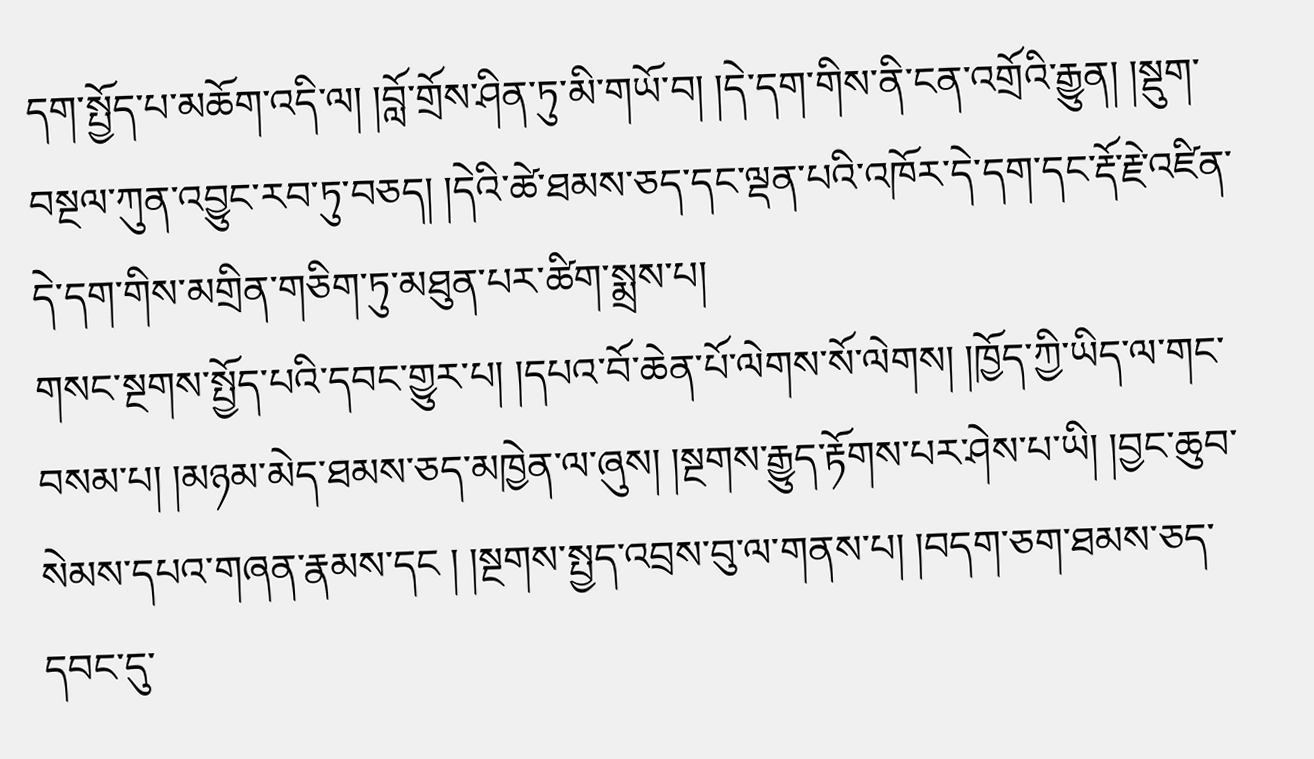དག་སྤྱོད་པ་མཆོག་འདི་ལ། །བློ་གྲོས་ཤིན་ཏུ་མི་གཡོ་བ། །དེ་དག་གིས་ནི་ངན་འགྲོའི་རྒྱུན། །སྡུག་བསྔལ་ཀུན་འབྱུང་རབ་ཏུ་བཅད། །དེའི་ཚེ་ཐམས་ཅད་དང་ལྡན་པའི་འཁོར་དེ་དག་དང་རྡོ་རྗེ་འཛིན་དེ་དག་གིས་མགྲིན་གཅིག་ཏུ་མཐུན་པར་ཚིག་སྨྲས་པ།
གསང་སྔགས་སྤྱོད་པའི་དབང་གྱུར་པ། །དཔའ་བོ་ཆེན་པོ་ལེགས་སོ་ལེགས། །ཁྱོད་ཀྱི་ཡིད་ལ་གང་བསམ་པ། །མཉམ་མེད་ཐམས་ཅད་མཁྱེན་ལ་ཞུས། །སྔགས་རྒྱུད་རྟོགས་པར་ཤེས་པ་ཡི། །བྱང་ཆུབ་སེམས་དཔའ་གཞན་རྣམས་དང ། །སྔགས་སྤྱད་འབྲས་བུ་ལ་གནས་པ། །བདག་ཅག་ཐམས་ཅད་དབང་དུ་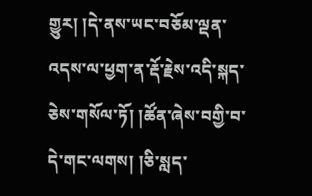གྱུར། །དེ་ནས་ཡང་བཅོམ་ལྡན་འདས་ལ་ཕྱག་ན་རྡོ་རྗེས་འདི་སྐད་ཅེས་གསོལ་ཏོ། །ཚོན་ཞེས་བགྱི་བ་དེ་གང་ལགས། །ཅི་སླད་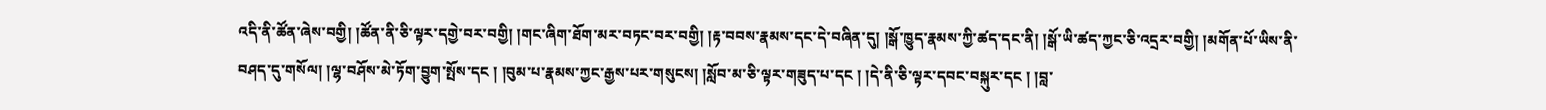འདི་ནི་ཚོན་ཞེས་བགྱི། །ཚོན་ནི་ཅི་ལྟར་དགྱེ་བར་བགྱི། །གང་ཞིག་ཐོག་མར་བཏང་བར་བགྱི། །རྟ་བབས་རྣམས་དང་དེ་བཞིན་དུ། །སྒོ་ཁྱུད་རྣམས་ཀྱི་ཚད་དང་ནི། །སྒོ་ཡི་ཚད་ཀྱང་ཅི་འདྲར་བགྱི། །མགོན་པོ་ཡིས་ནི་བཤད་དུ་གསོལ། །ལྷ་བཤོས་མེ་ཏོག་བྱུག་སྤོས་དང ། །བུམ་པ་རྣམས་ཀྱང་རྒྱས་པར་གསུངས། །སློབ་མ་ཅི་ལྟར་གཟུད་པ་དང ། །དེ་ནི་ཅི་ལྟར་དབང་བསྐུར་དང ། །བླ་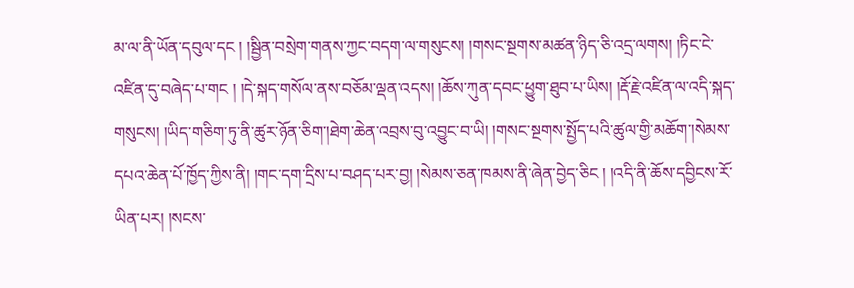མ་ལ་ནི་ཡོན་དབུལ་དང ། །སྦྱིན་བསྲེག་གནས་ཀྱང་བདག་ལ་གསུངས། །གསང་སྔགས་མཚན་ཉིད་ཅི་འདྲ་ལགས། །ཏིང་ངེ་འཛིན་དུ་བཞེད་པ་གང ། །དེ་སྐད་གསོལ་ནས་བཅོམ་ལྡན་འདས། །ཆོས་ཀུན་དབང་ཕྱུག་ཐུབ་པ་ཡིས། །རྡོ་རྗེ་འཛིན་ལ་འདི་སྐད་གསུངས། །ཡིད་གཅིག་ཏུ་ནི་ཚུར་ཉོན་ཅིག་།ཐེག་ཆེན་འབྲས་བུ་འབྱུང་བ་ཡི། །གསང་སྔགས་སྤྱོད་པའི་ཚུལ་གྱི་མཆོག་།སེམས་དཔའ་ཆེན་པོ་ཁྱོད་ཀྱིས་ནི། །གང་དག་དྲིས་པ་བཤད་པར་བྱ། །སེམས་ཅན་ཁམས་ནི་ཞེན་བྱེད་ཅིང ། །འདི་ནི་ཆོས་དབྱིངས་རོ་ཡིན་པར། །སངས་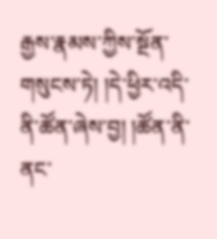རྒྱས་རྣམས་ཀྱིས་སྔོན་གསུངས་ཏེ། །དེ་ཕྱིར་འདི་ནི་ཚོན་ཞེས་བྱ། །ཚོན་ནི་ནང་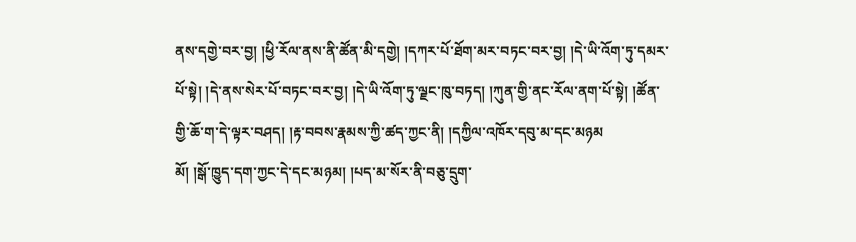ནས་དགྱེ་བར་བྱ། །ཕྱི་རོལ་ནས་ནི་ཚོན་མི་དགྱེ། །དཀར་པོ་ཐོག་མར་བཏང་བར་བྱ། །དེ་ཡི་འོག་ཏུ་དམར་པོ་སྟེ། །དེ་ནས་སེར་པོ་བཏང་བར་བྱ། །དེ་ཡི་འོག་ཏུ་ལྗང་ཁུ་བཏད། །ཀུན་གྱི་ནང་རོལ་ནག་པོ་སྟེ། །ཚོན་གྱི་ཆོ་ག་དེ་ལྟར་བཤད། །རྟ་བབས་རྣམས་ཀྱི་ཚད་ཀྱང་ནི། །དཀྱིལ་འཁོར་དབུ་མ་དང་མཉམ
མོ། །སྒོ་ཁྱུད་དག་ཀྱང་དེ་དང་མཉམ། །པད་མ་སོར་ནི་བཅུ་དྲུག་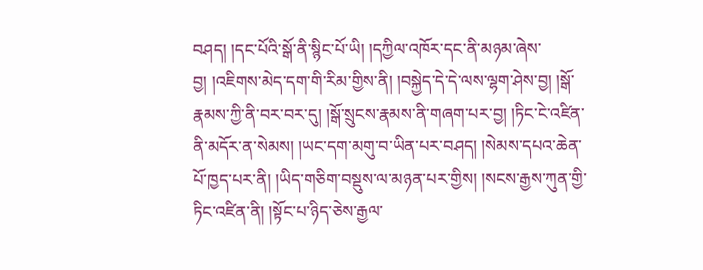བཤད། །དང་པོའི་སྒོ་ནི་སྙིང་པོ་ཡི། །དཀྱིལ་འཁོར་དང་ནི་མཉམ་ཞེས་བྱ། །འཇིགས་མེད་དག་གི་རིམ་གྱིས་ནི། །བསྐྱེད་དེ་དེ་ལས་ལྷག་ཤེས་བྱ། །སྒོ་རྣམས་ཀྱི་ནི་བར་བར་དུ། །སྒོ་སྲུངས་རྣམས་ནི་གཞག་པར་བྱ། །ཏིང་ངེ་འཛིན་ནི་མདོར་ན་སེམས། །ཡང་དག་མགུ་བ་ཡིན་པར་བཤད། །སེམས་དཔའ་ཆེན་པོ་ཁྱད་པར་ནི། །ཡིད་གཅིག་བསྡུས་ལ་མཉན་པར་གྱིས། །སངས་རྒྱས་ཀུན་གྱི་ཏིང་འཛིན་ནི། །སྟོང་པ་ཉིད་ཅེས་རྒྱལ་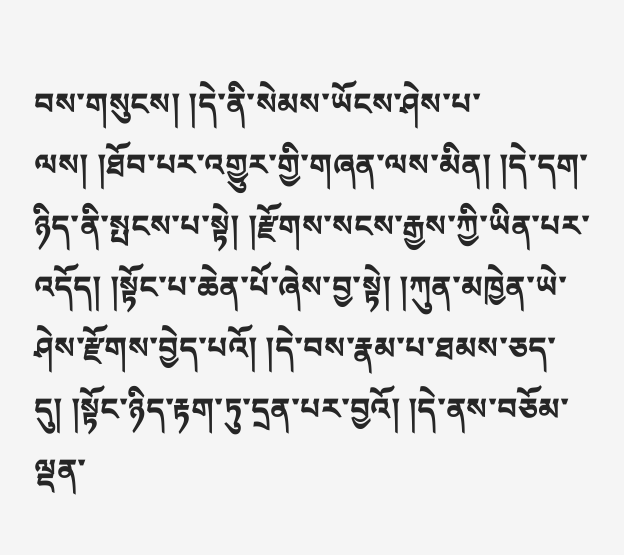བས་གསུངས། །དེ་ནི་སེམས་ཡོངས་ཤེས་པ་ལས། །ཐོབ་པར་འགྱུར་གྱི་གཞན་ལས་མིན། །དེ་དག་ཉིད་ནི་སྤངས་པ་སྟེ། །རྫོགས་སངས་རྒྱས་ཀྱི་ཡིན་པར་འདོད། །སྟོང་པ་ཆེན་པོ་ཞེས་བྱ་སྟེ། །ཀུན་མཁྱེན་ཡེ་ཤེས་རྫོགས་བྱེད་པའོ། །དེ་བས་རྣམ་པ་ཐམས་ཅད་དུ། །སྟོང་ཉིད་རྟག་ཏུ་དྲན་པར་བྱའོ། །དེ་ནས་བཅོམ་ལྡན་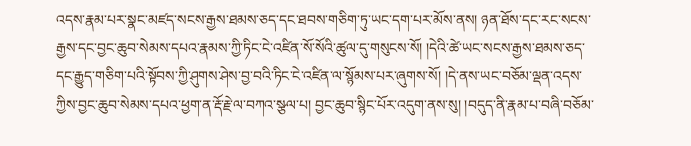འདས་རྣམ་པར་སྣང་མཛད་སངས་རྒྱས་ཐམས་ཅད་དང་ཐབས་གཅིག་ཏུ་ཡང་དག་པར་མོས་ནས། ཉན་ཐོས་དང་རང་སངས་རྒྱས་དང་བྱང་ཆུབ་སེམས་དཔའ་རྣམས་ཀྱི་ཏིང་ངེ་འཛིན་སོ་སོའི་ཚུལ་དུ་གསུངས་སོ། །དེའི་ཚེ་ཡང་སངས་རྒྱས་ཐམས་ཅད་དང་རྒྱུད་གཅིག་པའི་སྟོབས་ཀྱི་ཤུགས་ཤེས་བྱ་བའི་ཏིང་ངེ་འཛིན་ལ་སྙོམས་པར་ཞུགས་སོ། །དེ་ནས་ཡང་བཅོམ་ལྡན་འདས་ཀྱིས་བྱང་ཆུབ་སེམས་དཔའ་ཕྱག་ན་རྡོ་རྗེ་ལ་བཀའ་སྩལ་པ། བྱང་ཆུབ་སྙིང་པོར་འདུག་ནས་སུ། །བདུད་ནི་རྣམ་པ་བཞི་བཅོམ་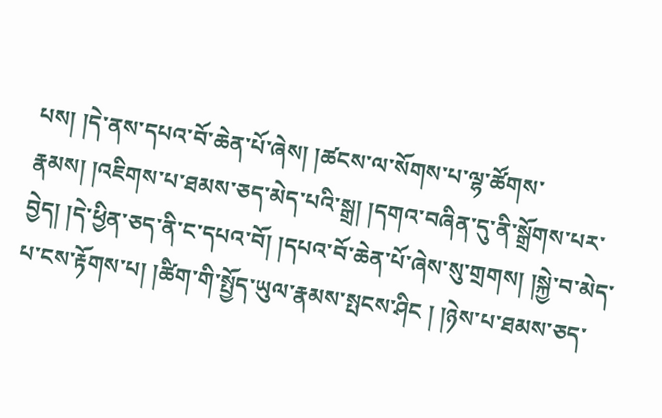པས། །དེ་ནས་དཔའ་བོ་ཆེན་པོ་ཞེས། །ཚངས་ལ་སོགས་པ་ལྷ་ཚོགས་རྣམས། །འཇིགས་པ་ཐམས་ཅད་མེད་པའི་སྒྲ། །དགའ་བཞིན་དུ་ནི་སྒྲོགས་པར་བྱེད། །དེ་ཕྱིན་ཅད་ནི་ང་དཔའ་བོ། །དཔའ་བོ་ཆེན་པོ་ཞེས་སུ་གྲགས། །སྐྱེ་བ་མེད་པ་ངས་རྟོགས་པ། །ཚིག་གི་སྤྱོད་ཡུལ་རྣམས་སྤངས་ཤིང ། །ཉེས་པ་ཐམས་ཅད་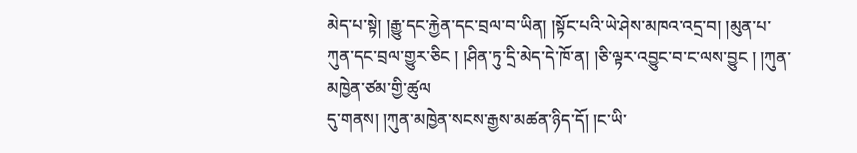མེད་པ་སྟེ། །རྒྱུ་དང་རྐྱེན་དང་བྲལ་བ་ཡིན། །སྟོང་པའི་ཡེ་ཤེས་མཁའ་འདྲ་བ། །མུན་པ་ཀུན་དང་བྲལ་གྱུར་ཅིང ། །ཤིན་ཏུ་དྲི་མེད་དེ་ཁོ་ན། །ཅི་ལྟར་འབྱུང་བ་ང་ལས་བྱུང ། །ཀུན་མཁྱེན་ཙམ་གྱི་ཚུལ
དུ་གནས། །ཀུན་མཁྱེན་སངས་རྒྱས་མཚན་ཉིད་དོ། །ང་ཡི་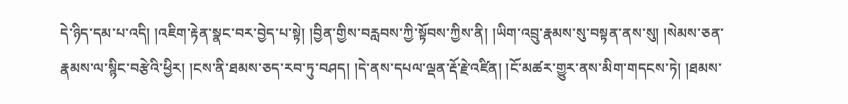དེ་ཉིད་དམ་པ་འདི། །འཇིག་རྟེན་སྣང་བར་བྱེད་པ་སྟེ། །བྱིན་གྱིས་བརླབས་ཀྱི་སྟོབས་ཀྱིས་ནི། །ཡིག་འབྲུ་རྣམས་སུ་བསྟན་ནས་སུ། །སེམས་ཅན་རྣམས་ལ་སྙིང་བརྩེའི་ཕྱིར། །ངས་ནི་ཐམས་ཅད་རབ་ཏུ་བཤད། །དེ་ནས་དཔལ་ལྡན་རྡོ་རྗེ་འཛིན། །ངོ་མཚར་གྱུར་ནས་མིག་གདངས་ཏེ། །ཐམས་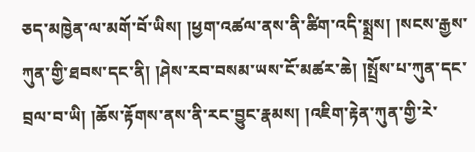ཅད་མཁྱེན་ལ་མགོ་བོ་ཡིས། །ཕྱག་འཚལ་ནས་ནི་ཚིག་འདི་སྨྲས། །སངས་རྒྱས་ཀུན་གྱི་ཐབས་དང་ནི། །ཤེས་རབ་བསམ་ཡས་ངོ་མཚར་ཆེ། །སྤྲོས་པ་ཀུན་དང་བྲལ་བ་ཡི། །ཆོས་རྟོགས་ནས་ནི་རང་བྱུང་རྣམས། །འཇིག་རྟེན་ཀུན་གྱི་རེ་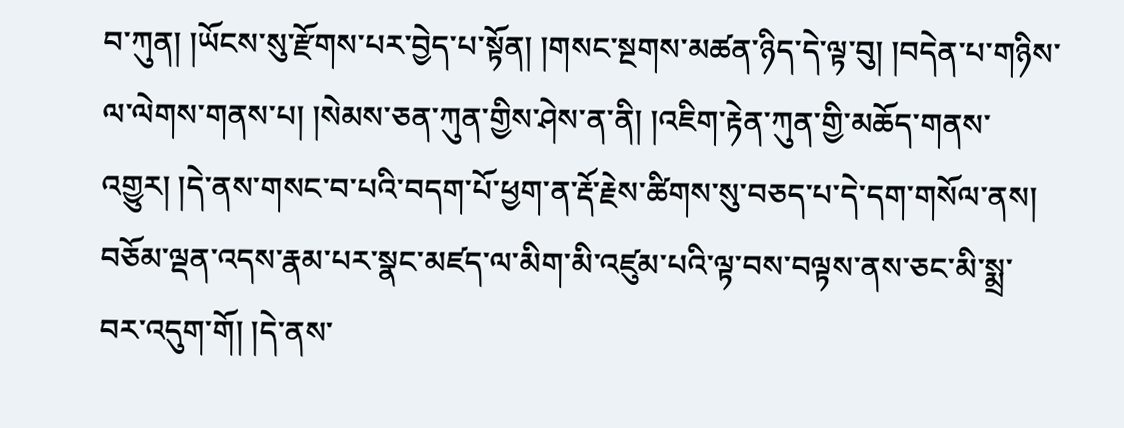བ་ཀུན། །ཡོངས་སུ་རྫོགས་པར་བྱེད་པ་སྟོན། །གསང་སྔགས་མཚན་ཉིད་དེ་ལྟ་བུ། །བདེན་པ་གཉིས་ལ་ལེགས་གནས་པ། །སེམས་ཅན་ཀུན་གྱིས་ཤེས་ན་ནི། །འཇིག་རྟེན་ཀུན་གྱི་མཆོད་གནས་འགྱུར། །དེ་ནས་གསང་བ་པའི་བདག་པོ་ཕྱག་ན་རྡོ་རྗེས་ཚིགས་སུ་བཅད་པ་དེ་དག་གསོལ་ནས། བཅོམ་ལྡན་འདས་རྣམ་པར་སྣང་མཛད་ལ་མིག་མི་འཛུམ་པའི་ལྟ་བས་བལྟས་ནས་ཅང་མི་སྨྲ་བར་འདུག་གོ། །དེ་ནས་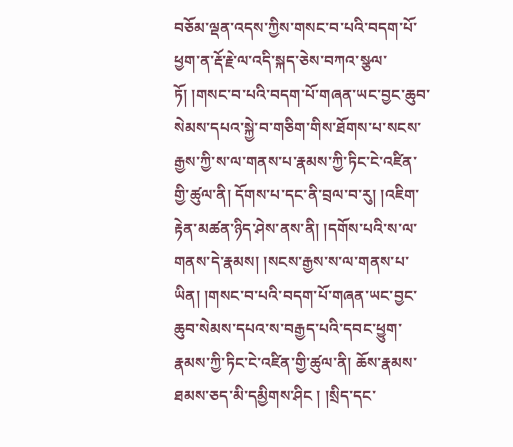བཅོམ་ལྡན་འདས་ཀྱིས་གསང་བ་པའི་བདག་པོ་ཕྱག་ན་རྡོ་རྗེ་ལ་འདི་སྐད་ཅེས་བཀའ་སྩལ་ཏོ། །གསང་བ་པའི་བདག་པོ་གཞན་ཡང་བྱང་ཆུབ་སེམས་དཔའ་སྐྱེ་བ་གཅིག་གིས་ཐོགས་པ་སངས་རྒྱས་ཀྱི་ས་ལ་གནས་པ་རྣམས་ཀྱི་ཏིང་ངེ་འཛིན་གྱི་ཚུལ་ནི། དོགས་པ་དང་ནི་བྲལ་བ་རུ། །འཇིག་རྟེན་མཚན་ཉིད་ཤེས་ནས་ནི། །དགོས་པའི་ས་ལ་གནས་དེ་རྣམས། །སངས་རྒྱས་ས་ལ་གནས་པ་ཡིན། །གསང་བ་པའི་བདག་པོ་གཞན་ཡང་བྱང་ཆུབ་སེམས་དཔའ་ས་བརྒྱད་པའི་དབང་ཕྱུག་རྣམས་ཀྱི་ཏིང་ངེ་འཛིན་གྱི་ཚུལ་ནི། ཆོས་རྣམས་ཐམས་ཅད་མི་དམྱིགས་ཤིང ། །སྲིད་དང་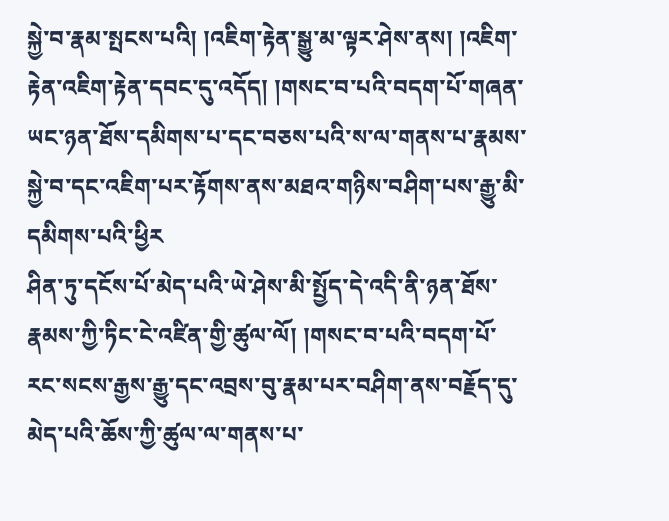སྐྱེ་བ་རྣམ་སྤངས་པའི། །འཇིག་རྟེན་སྒྱུ་མ་ལྟར་ཤེས་ནས། །འཇིག་རྟེན་འཇིག་རྟེན་དབང་དུ་འདོད། །གསང་བ་པའི་བདག་པོ་གཞན་ཡང་ཉན་ཐོས་དམིགས་པ་དང་བཅས་པའི་ས་ལ་གནས་པ་རྣམས་སྐྱེ་བ་དང་འཇིག་པར་རྟོགས་ནས་མཐའ་གཉིས་བཤིག་པས་རྒྱུ་མི་དམིགས་པའི་ཕྱིར
ཤིན་ཏུ་དངོས་པོ་མེད་པའི་ཡེ་ཤེས་མི་སྤྱོད་དེ་འདི་ནི་ཉན་ཐོས་རྣམས་ཀྱི་ཏིང་ངེ་འཛིན་གྱི་ཚུལ་ལོ། །གསང་བ་པའི་བདག་པོ་རང་སངས་རྒྱས་རྒྱུ་དང་འབྲས་བུ་རྣམ་པར་བཤིག་ནས་བརྗོད་དུ་མེད་པའི་ཆོས་ཀྱི་ཚུལ་ལ་གནས་པ་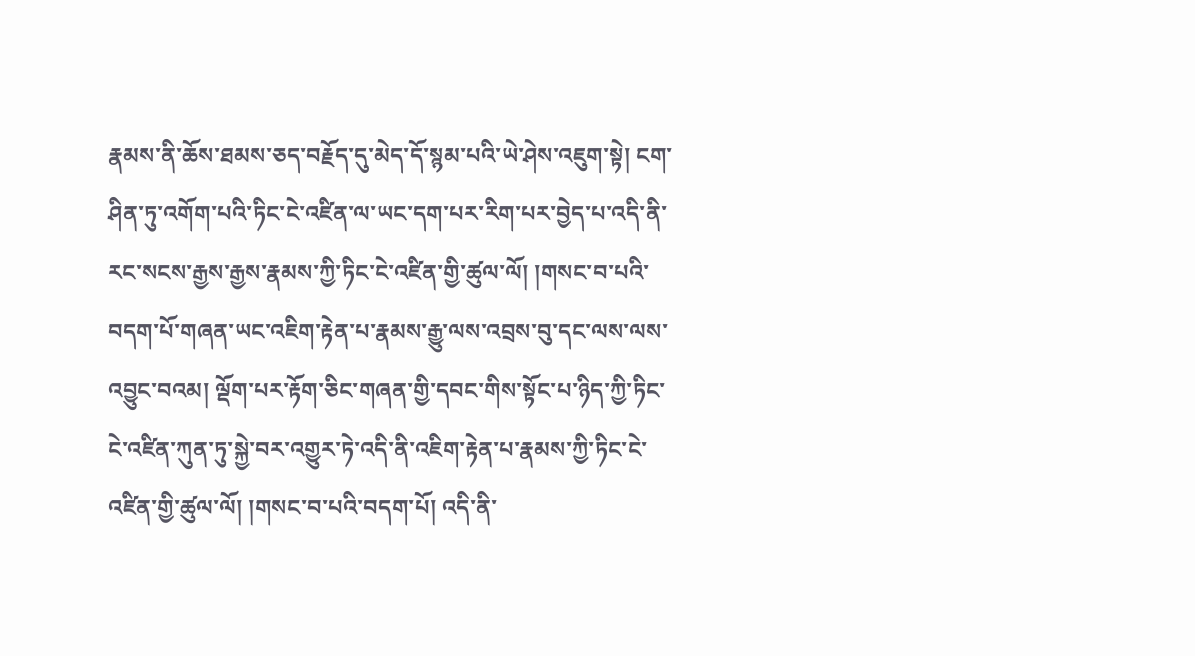རྣམས་ནི་ཆོས་ཐམས་ཅད་བརྗོད་དུ་མེད་དོ་སྙམ་པའི་ཡེ་ཤེས་འཇུག་སྟེ། ངག་ཤིན་ཏུ་འགོག་པའི་ཏིང་ངེ་འཛིན་ལ་ཡང་དག་པར་རིག་པར་བྱེད་པ་འདི་ནི་རང་སངས་རྒྱས་རྒྱས་རྣམས་ཀྱི་ཏིང་ངེ་འཛིན་གྱི་ཚུལ་ལོ། །གསང་བ་པའི་བདག་པོ་གཞན་ཡང་འཇིག་རྟེན་པ་རྣམས་རྒྱུ་ལས་འབྲས་བུ་དང་ལས་ལས་འབྱུང་བའམ། ལྡོག་པར་རྟོག་ཅིང་གཞན་གྱི་དབང་གིས་སྟོང་པ་ཉིད་ཀྱི་ཏིང་ངེ་འཛིན་ཀུན་ཏུ་སྐྱེ་བར་འགྱུར་ཏེ་འདི་ནི་འཇིག་རྟེན་པ་རྣམས་ཀྱི་ཏིང་ངེ་འཛིན་གྱི་ཚུལ་ལོ། །གསང་བ་པའི་བདག་པོ། འདི་ནི་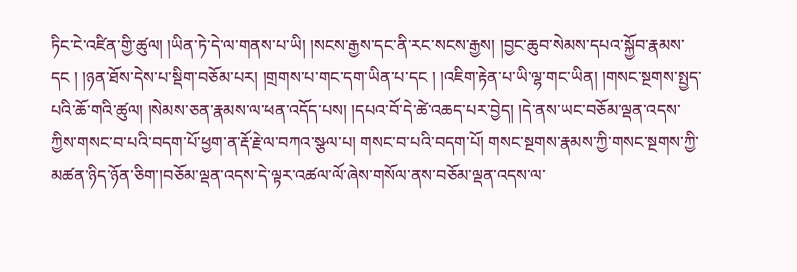ཏིང་ངེ་འཛིན་གྱི་ཚུལ། །ཡིན་ཏེ་དེ་ལ་གནས་པ་ཡི། །སངས་རྒྱས་དང་ནི་རང་སངས་རྒྱས། །བྱང་ཆུབ་སེམས་དཔའ་སྐྱོབ་རྣམས་དང ། །ཉན་ཐོས་དེས་པ་སྡིག་བཅོམ་པར། །གྲགས་པ་གང་དག་ཡིན་པ་དང ། །འཇིག་རྟེན་པ་ཡི་ལྷ་གང་ཡིན། །གསང་སྔགས་སྤྱད་པའི་ཆོ་གའི་ཚུལ། །སེམས་ཅན་རྣམས་ལ་ཕན་འདོད་པས། །དཔའ་བོ་དེ་ཚེ་འཆད་པར་བྱེད། །དེ་ནས་ཡང་བཅོམ་ལྡན་འདས་ཀྱིས་གསང་བ་པའི་བདག་པོ་ཕྱག་ན་རྡོ་རྗེ་ལ་བཀའ་སྩལ་པ། གསང་བ་པའི་བདག་པོ། གསང་སྔགས་རྣམས་ཀྱི་གསང་སྔགས་ཀྱི་མཚན་ཉིད་ཉོན་ཅིག་།བཅོམ་ལྡན་འདས་དེ་ལྟར་འཚལ་ལོ་ཞེས་གསོལ་ནས་བཅོམ་ལྡན་འདས་ལ་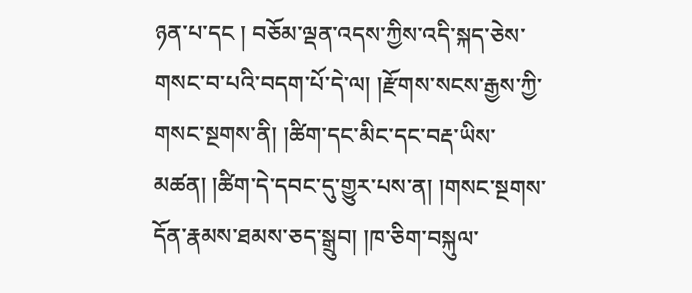ཉན་པ་དང ། བཅོམ་ལྡན་འདས་ཀྱིས་འདི་སྐད་ཅེས་གསང་བ་པའི་བདག་པོ་དེ་ལ། །རྫོགས་སངས་རྒྱས་ཀྱི་གསང་སྔགས་ནི། །ཚིག་དང་མིང་དང་བརྡ་ཡིས་མཚན། །ཚིག་དེ་དབང་དུ་གྱུར་པས་ན། །གསང་སྔགས་དོན་རྣམས་ཐམས་ཅད་སྒྲུབ། །ཁ་ཅིག་བསྐུལ་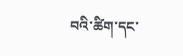བའི་ཚིག་དང་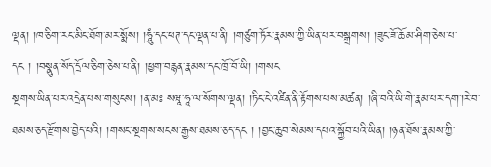ལྡན། །ཁ་ཅིག་རང་མིང་ཐོག་མར་སྨོས། །ཧཱུཾ་དང་ཕཊ་དང་ལྡན་པ་ནི། །གཙུག་ཏོར་རྣམས་ཀྱི་ཡིན་པར་བསྒྲགས། །ཟུང་ཟོ་ཆོམ་ཤིག་ཅེས་པ་དང ། །བསྣུན་སོད་དྲོལ་ཅིག་ཅེས་པ་ནི། །ཕྱག་བརྙན་རྣམས་དང་ཁྲོ་བོ་ཡི། །གསང
སྔགས་ཡིན་པར་འདྲེན་པས་གསུངས། །ན་མཿ སཝཱ་ཧཱ་ལ་སོགས་ལྡན། །ཏིང་ངེ་འཛིན་ནི་རྟོགས་པས་མཚན། །ཞི་བའི་ཡི་གེ་རྣམ་པར་དག་།རེ་བ་ཐམས་ཅད་རྫོགས་བྱེད་པའི། །གསང་སྔགས་སངས་རྒྱས་ཐམས་ཅད་དང ། །བྱང་ཆུབ་སེམས་དཔའ་སྐྱོབ་པའི་ཡིན། །ཉན་ཐོས་རྣམས་ཀྱི་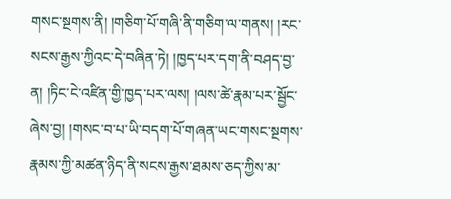གསང་སྔགས་ནི། །གཅིག་པོ་གཞི་ནི་གཅིག་ལ་གནས། །རང་སངས་རྒྱས་ཀྱིའང་དེ་བཞིན་ཏེ། །ཁྱད་པར་དག་ནི་བཤད་བྱ་ན། །ཏིང་ངེ་འཛིན་གྱི་ཁྱད་པར་ལས། །ལས་ཚེ་རྣམ་པར་སྦྱོང་ཞེས་བྱ། །གསང་བ་པ་ཡི་བདག་པོ་གཞན་ཡང་གསང་སྔགས་རྣམས་ཀྱི་མཚན་ཉིད་ནི་སངས་རྒྱས་ཐམས་ཅད་ཀྱིས་མ་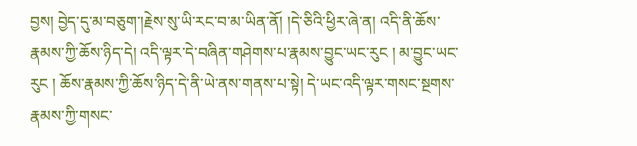བྱས། བྱེད་དུ་མ་བཅུག་།རྗེས་སུ་ཡི་རང་བ་མ་ཡིན་ནོ། །དེ་ཅིའི་ཕྱིར་ཞེ་ན། འདི་ནི་ཆོས་རྣམས་ཀྱི་ཆོས་ཉིད་དེ། འདི་ལྟར་དེ་བཞིན་གཤེགས་པ་རྣམས་བྱུང་ཡང་རུང ། མ་བྱུང་ཡང་རུང ། ཆོས་རྣམས་ཀྱི་ཆོས་ཉིད་དེ་ནི་ཡེ་ནས་གནས་པ་སྟེ། དེ་ཡང་འདི་ལྟར་གསང་སྔགས་རྣམས་ཀྱི་གསང་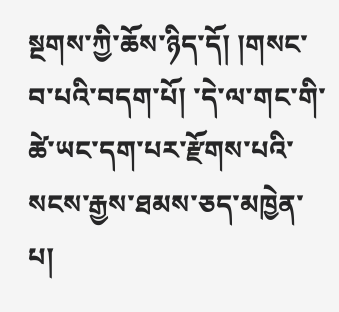སྔགས་ཀྱི་ཆོས་ཉིད་དོ། །གསང་བ་པའི་བདག་པོ། ་དེ་ལ་གང་གི་ཚེ་ཡང་དག་པར་རྫོགས་པའི་སངས་རྒྱས་ཐམས་ཅད་མཁྱེན་པ།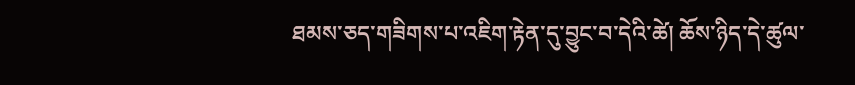ཐམས་ཅད་གཟིགས་པ་འཇིག་རྟེན་དུ་བྱུང་བ་དེའི་ཚེ། ཆོས་ཉིད་དེ་ཚུལ་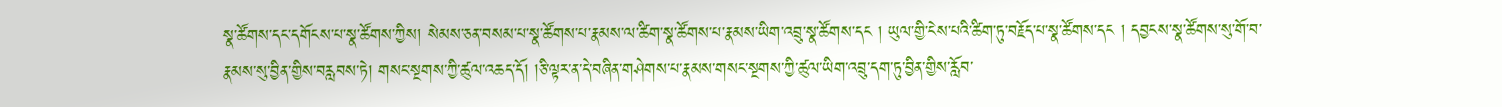སྣ་ཚོགས་དང་དགོངས་པ་སྣ་ཚོགས་ཀྱིས། སེམས་ཅན་བསམ་པ་སྣ་ཚོགས་པ་རྣམས་ལ་ཚིག་སྣ་ཚོགས་པ་རྣམས་ཡིག་འབྲུ་སྣ་ཚོགས་དང ། ཡུལ་གྱི་ངེས་པའི་ཚིག་ཏུ་བརྗོད་པ་སྣ་ཚོགས་དང ། དབྱངས་སྣ་ཚོགས་སུ་གོ་བ་རྣམས་སུ་བྱིན་གྱིས་བརླབས་ཏེ། གསང་སྔགས་ཀྱི་ཚུལ་འཆད་དོ། །ཅི་ལྟར་ན་དེ་བཞིན་གཤེགས་པ་རྣམས་གསང་སྔགས་ཀྱི་ཚུལ་ཡིག་འབྲུ་དག་ཏུ་བྱིན་གྱིས་རློབ་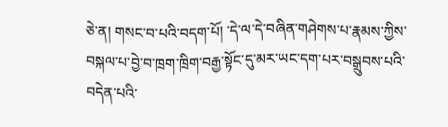ཅེ་ན། གསང་བ་པའི་བདག་པོ། ་དེ་ལ་དེ་བཞིན་གཤེགས་པ་རྣམས་ཀྱིས་བསྐལ་པ་བྱེ་བ་ཁྲག་ཁྲིག་བརྒྱ་སྟོང་དུ་མར་ཡང་དག་པར་བསྒྲུབས་པའི་བདེན་པའི་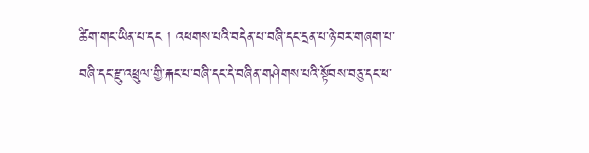ཚིག་གང་ཡིན་པ་དང ། འཕགས་པའི་བདེན་པ་བཞི་དང་དྲན་པ་ཉེ་བར་གཞག་པ་བཞི་དང་རྫུ་འཕྲུལ་གྱི་རྐང་པ་བཞི་དང་དེ་བཞིན་གཤེགས་པའི་སྟོབས་བཅུ་དང་ཕ་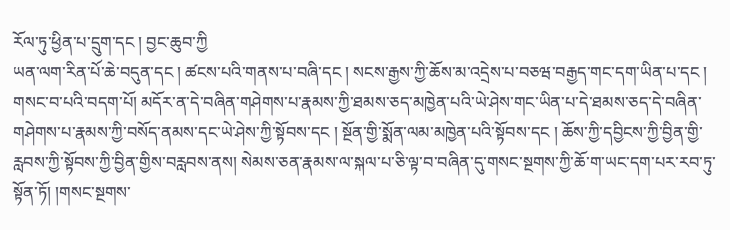རོལ་ཏུ་ཕྱིན་པ་དྲུག་དང ། བྱང་ཆུབ་ཀྱི
ཡན་ལག་རིན་པོ་ཆེ་བདུན་དང ། ཚངས་པའི་གནས་པ་བཞི་དང ། སངས་རྒྱས་ཀྱི་ཆོས་མ་འདྲེས་པ་བཅཝ་བརྒྱད་གང་དག་ཡིན་པ་དང ། གསང་བ་པའི་བདག་པོ། མདོར་ན་དེ་བཞིན་གཤེགས་པ་རྣམས་ཀྱི་ཐམས་ཅད་མཁྱེན་པའི་ཡེ་ཤེས་གང་ཡིན་པ་དེ་ཐམས་ཅད་དེ་བཞིན་གཤེགས་པ་རྣམས་ཀྱི་བསོད་ནམས་དང་ཡེ་ཤེས་ཀྱི་སྟོབས་དང ། སྔོན་གྱི་སྨོན་ལམ་མཁྱེན་པའི་སྟོབས་དང ། ཆོས་ཀྱི་དབྱིངས་ཀྱི་བྱིན་གྱི་རླབས་ཀྱི་སྟོབས་ཀྱི་བྱིན་གྱིས་བརླབས་ནས། སེམས་ཅན་རྣམས་ལ་སྐལ་པ་ཅི་ལྟ་བ་བཞིན་དུ་གསང་སྔགས་ཀྱི་ཆོ་ག་ཡང་དག་པར་རབ་ཏུ་སྟོན་ཏོ། །གསང་སྔགས་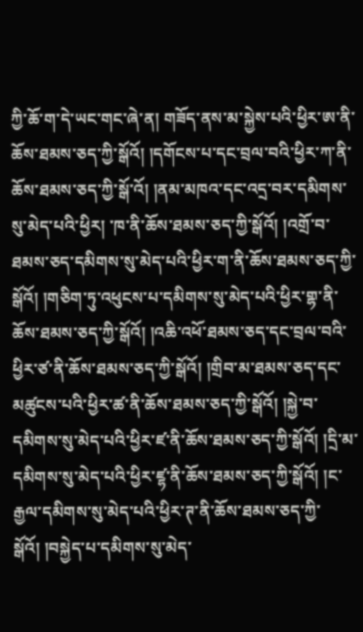ཀྱི་ཆོ་ག་དེ་ཡང་གང་ཞེ་ན། གཟོད་ནས་མ་སྐྱེས་པའི་ཕྱིར་ཨ་ནི་ཆོས་ཐམས་ཅད་ཀྱི་སྒོའོ། །དགོངས་པ་དང་བྲལ་བའི་ཕྱིར་ཀ་ནི་ཆོས་ཐམས་ཅད་ཀྱི་སྒོ་འོ། །ནམ་མཁའ་དང་འདྲ་བར་དམིགས་སུ་མེད་པའི་ཕྱིར། ་ཁ་ནི་ཆོས་ཐམས་ཅད་ཀྱི་སྒོའོ། །འགྲོ་བ་ཐམས་ཅད་དམིགས་སུ་མེད་པའི་ཕྱིར་ག་ནི་ཆོས་ཐམས་ཅད་ཀྱི་སྒོའོ། །གཅིག་ཏུ་འཕུངས་པ་དམིགས་སུ་མེད་པའི་ཕྱིར་གྷ་ནི་ཆོས་ཐམས་ཅད་ཀྱི་སྒོའོ། །འཆི་འཕོ་ཐམས་ཅད་དང་བྲལ་བའི་ཕྱིར་ཙ་ནི་ཆོས་ཐམས་ཅད་ཀྱི་སྒོའོ། །གྲིབ་མ་ཐམས་ཅད་དང་མཚུངས་པའི་ཕྱིར་ཚ་ནི་ཆོས་ཐམས་ཅད་ཀྱི་སྒོའོ། །སྐྱེ་བ་དམིགས་སུ་མེད་པའི་ཕྱིར་ཛ་ནི་ཆོས་ཐམས་ཅད་ཀྱི་སྒོའོ། །དྲི་མ་དམིགས་སུ་མེད་པའི་ཕྱིར་ཛྷ་ནི་ཆོས་ཐམས་ཅད་ཀྱི་སྒོའོ། །ང་རྒྱལ་དམིགས་སུ་མེད་པའི་ཕྱིར་ཊ་ནི་ཆོས་ཐམས་ཅད་ཀྱི་སྒོའོ། །བསྐྱེད་པ་དམིགས་སུ་མེད་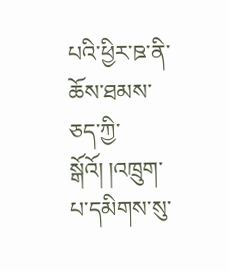པའི་ཕྱིར་ཋ་ནི་ཆོས་ཐམས་ཅད་ཀྱི་སྒོའོ། །འཁྲུག་པ་དམིགས་སུ་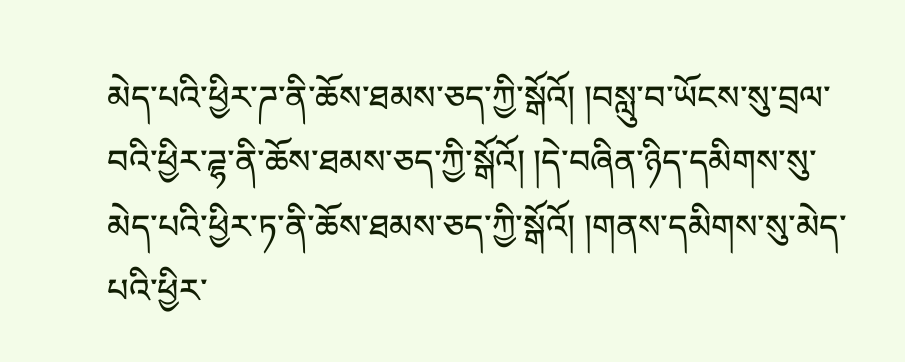མེད་པའི་ཕྱིར་ཌ་ནི་ཆོས་ཐམས་ཅད་ཀྱི་སྒོའོ། །བསླུ་བ་ཡོངས་སུ་བྲལ་བའི་ཕྱིར་ཌྷ་ནི་ཆོས་ཐམས་ཅད་ཀྱི་སྒོའོ། །དེ་བཞིན་ཉིད་དམིགས་སུ་མེད་པའི་ཕྱིར་ཏ་ནི་ཆོས་ཐམས་ཅད་ཀྱི་སྒོའོ། །གནས་དམིགས་སུ་མེད་པའི་ཕྱིར་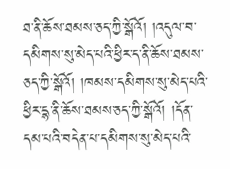ཐ་ནི་ཆོས་ཐམས་ཅད་ཀྱི་སྒོའོ། །འདུལ་བ་དམིགས་སུ་མེད་པའི་ཕྱིར་ད་ནི་ཆོས་ཐམས་ཅད་ཀྱི་སྒོའོ། །ཁམས་དམིགས་སུ་མེད་པའི་ཕྱིར་དྷ་ནི་ཆོས་ཐམས་ཅད་ཀྱི་སྒོའོ། །དོན་དམ་པའི་བདེན་པ་དམིགས་སུ་མེད་པའི་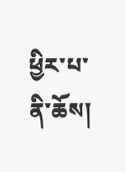ཕྱིར་པ་ནི་ཆོས།